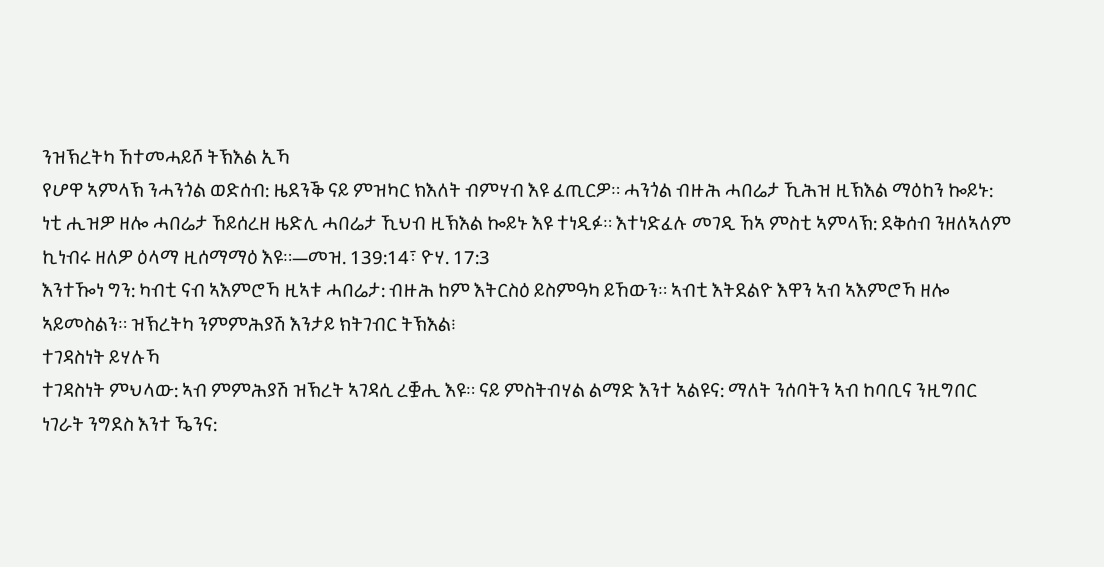ንዝኽረትካ ኸተመሓይሾ ትኽእል ኢኻ
የሆዋ ኣምላኽ ንሓንጎል ወድሰብ: ዜደንቕ ናይ ምዝካር ክእለት ብምሃብ እዩ ፈጢርዎ። ሓንጎል ብዙሕ ሓበሬታ ኺሕዝ ዚኽእል ማዕከን ኰይኑ: ነቲ ሒዝዎ ዘሎ ሓበሬታ ኸይሰረዘ ዜድሊ ሓበሬታ ኺህብ ዚኽእል ኰይኑ እዩ ተነዲፉ። እተነድፈሉ መገዲ ኸኣ ምስቲ ኣምላኽ: ደቅሰብ ንዘለኣለም ኪነብሩ ዘለዎ ዕላማ ዚሰማማዕ እዩ።—መዝ. 139:14፣ ዮሃ. 17:3
እንተዀነ ግን: ካብቲ ናብ ኣእምሮኻ ዚኣቱ ሓበሬታ: ብዙሕ ከም እትርስዕ ይስምዓካ ይኸውን። ኣብቲ እትደልዮ እዋን ኣብ ኣእምሮኻ ዘሎ ኣይመስልን። ዝኽረትካ ንምምሕያሽ እንታይ ክትገብር ትኽእል፧
ተገዳስነት ይሃሉኻ
ተገዳስነት ምህላው: ኣብ ምምሕያሽ ዝኽረት ኣገዳሲ ረቛሒ እዩ። ናይ ምስትብሃል ልማድ እንተ ኣልዩና: ማለት ንሰባትን ኣብ ከባቢና ንዚግበር ነገራት ንግደስ እንተ ዄንና: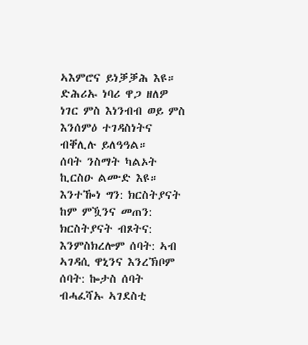ኣእምሮና ይነቓቓሕ እዩ። ድሕሪኡ ነባሪ ዋጋ ዘለዎ ነገር ምስ እነንብብ ወይ ምስ እንሰምዕ ተገዳስነትና ብቐሊሉ ይለዓዓል።
ሰባት ንስማት ካልኦት ኪርስዑ ልሙድ እዩ። እንተዀነ ግን: ክርስትያናት ከም ምዃንና መጠን: ክርስትያናት ብጾትና: እንምስክረሎም ሰባት: ኣብ ኣገዳሲ ዋኒንና እንረኽቦም ሰባት: ኰታስ ሰባት ብሓፈሻኡ ኣገደስቲ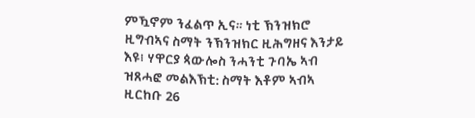ምዃኖም ንፈልጥ ኢና። ነቲ ኽንዝክሮ ዚግብኣና ስማት ንኽንዝክር ዚሕግዘና እንታይ እዩ፧ ሃዋርያ ጳውሎስ ንሓንቲ ጉባኤ ኣብ ዝጸሓፎ መልእኽቲ: ስማት እቶም ኣብኣ ዚርከቡ 26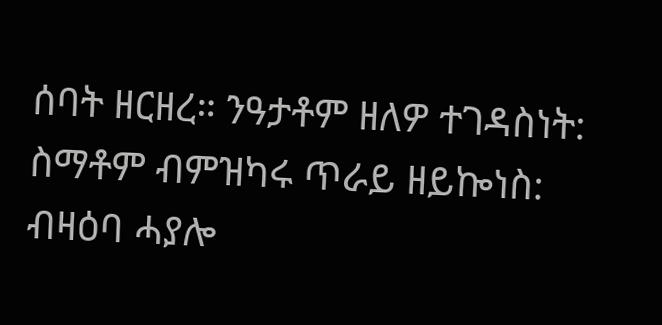ሰባት ዘርዘረ። ንዓታቶም ዘለዎ ተገዳስነት: ስማቶም ብምዝካሩ ጥራይ ዘይኰነስ: ብዛዕባ ሓያሎ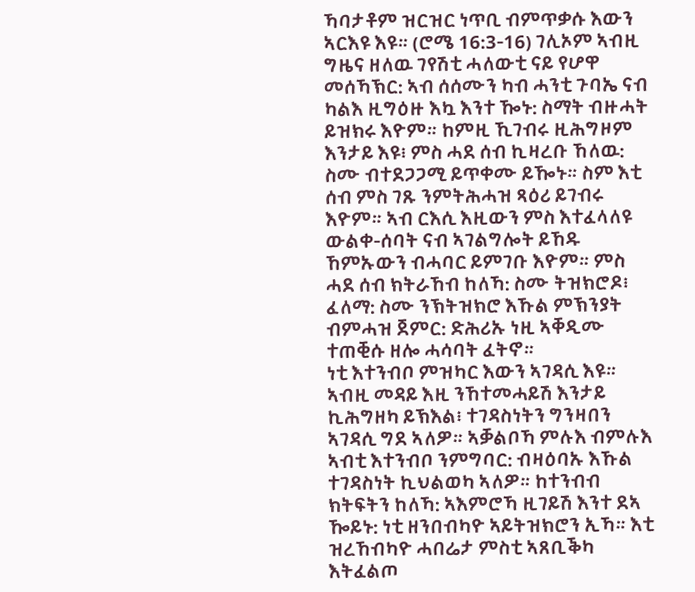ኻባታቶም ዝርዝር ነጥቢ ብምጥቃሱ እውን ኣርእዩ እዩ። (ሮሜ 16:3-16) ገሊኦም ኣብዚ ግዜና ዘለዉ ገየሽቲ ሓለውቲ ናይ የሆዋ መሰኻኽር: ኣብ ሰሰሙን ካብ ሓንቲ ጉባኤ ናብ ካልእ ዚግዕዙ እኳ እንተ ዀኑ: ስማት ብዙሓት ይዝክሩ እዮም። ከምዚ ኺገብሩ ዚሕግዞም እንታይ እዩ፧ ምስ ሓደ ሰብ ኪዛረቡ ኸለዉ: ስሙ ብተደጋጋሚ ይጥቀሙ ይዀኑ። ስም እቲ ሰብ ምስ ገጹ ንምትሕሓዝ ጻዕሪ ይገብሩ እዮም። ኣብ ርእሲ እዚውን ምስ እተፈላለዩ ውልቀ-ሰባት ናብ ኣገልግሎት ይኸዱ ኸምኡውን ብሓባር ይምገቡ እዮም። ምስ ሓደ ሰብ ክትራኸብ ከለኻ: ስሙ ትዝክሮዶ፧ ፈለማ: ስሙ ንኽትዝክሮ እኹል ምኽንያት ብምሓዝ ጀምር: ድሕሪኡ ነዚ ኣቐዲሙ ተጠቒሱ ዘሎ ሓሳባት ፈትኖ።
ነቲ እተንብቦ ምዝካር እውን ኣገዳሲ እዩ። ኣብዚ መዳይ እዚ ንኸተመሓይሽ እንታይ ኪሕግዘካ ይኽእል፧ ተገዳስነትን ግንዛበን ኣገዳሲ ግደ ኣለዎ። ኣቓልቦኻ ምሉእ ብምሉእ ኣብቲ እተንብቦ ንምግባር: ብዛዕባኡ እኹል ተገዳስነት ኪህልወካ ኣለዎ። ከተንብብ ክትፍትን ከለኻ: ኣእምሮኻ ዚገይሽ እንተ ደኣ ዀይኑ: ነቲ ዘንበብካዮ ኣይትዝክሮን ኢኻ። እቲ ዝረኸብካዮ ሓበሬታ ምስቲ ኣጸቢቕካ እትፈልጦ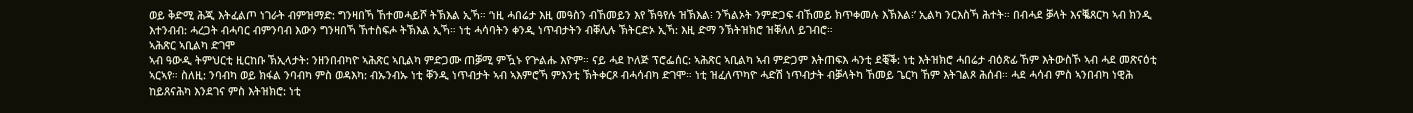ወይ ቅድሚ ሕጂ እትፈልጦ ነገራት ብምዝማድ: ግንዛበኻ ኸተመሓይሾ ትኽእል ኢኻ። ‘ነዚ ሓበሬታ እዚ መዓስን ብኸመይን እየ ኽዓየሉ ዝኽእል፧ ንኻልኦት ንምድጋፍ ብኸመይ ክጥቀመሉ እኽእል፧’ ኢልካ ንርእስኻ ሕተት። በብሓደ ቓላት እናቘጸርካ ኣብ ክንዲ እተንብብ: ሓረጋት ብሓባር ብምንባብ እውን ግንዛበኻ ኸተስፍሖ ትኽእል ኢኻ። ነቲ ሓሳባትን ቀንዲ ነጥብታትን ብቐሊሉ ኽትርድኦ ኢኻ: እዚ ድማ ንኽትዝክሮ ዝቐለለ ይገብሮ።
ኣሕጽር ኣቢልካ ድገሞ
ኣብ ዓውዲ ትምህርቲ ዚርከቡ ኽኢላታት: ንዘንበብካዮ ኣሕጽር ኣቢልካ ምድጋሙ ጠቓሚ ምዃኑ የጕልሑ እዮም። ናይ ሓደ ኮለጅ ፕሮፌሰር: ኣሕጽር ኣቢልካ ኣብ ምድጋም እትጠፍእ ሓንቲ ደቒቕ: ነቲ እትዝክሮ ሓበሬታ ብዕጽፊ ኸም እትውስኾ ኣብ ሓደ መጽናዕቲ ኣርኣየ። ስለዚ: ንባብካ ወይ ክፋል ንባብካ ምስ ወዳእካ: ብኡንብኡ ነቲ ቐንዲ ነጥብታት ኣብ ኣእምሮኻ ምእንቲ ኽትቀርጾ ብሓሳብካ ድገሞ። ነቲ ዝፈለጥካዮ ሓድሽ ነጥብታት ብቓላትካ ኸመይ ጌርካ ኸም እትገልጾ ሕሰብ። ሓደ ሓሳብ ምስ ኣንበብካ ነዊሕ ከይጸናሕካ እንደገና ምስ እትዝክሮ: ነቲ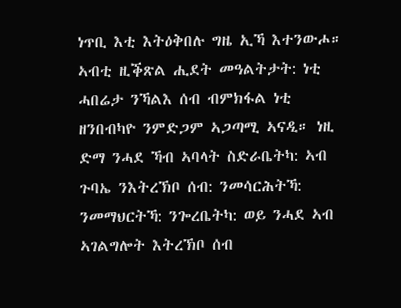ነጥቢ እቲ እትዕቅበሉ ግዜ ኢኻ እተንውሖ።
ኣብቲ ዚቕጽል ሒደት መዓልትታት: ነቲ ሓበሬታ ንኻልእ ሰብ ብምክፋል ነቲ ዘንበብካዮ ንምድጋም ኣጋጣሚ ኣናዲ። ነዚ ድማ ንሓደ ኻብ ኣባላት ስድራቤትካ: ኣብ ጉባኤ ንእትረኽቦ ሰብ: ንመሳርሕትኻ: ንመማህርትኻ: ንጐረቤትካ: ወይ ንሓደ ኣብ ኣገልግሎት እትረኽቦ ሰብ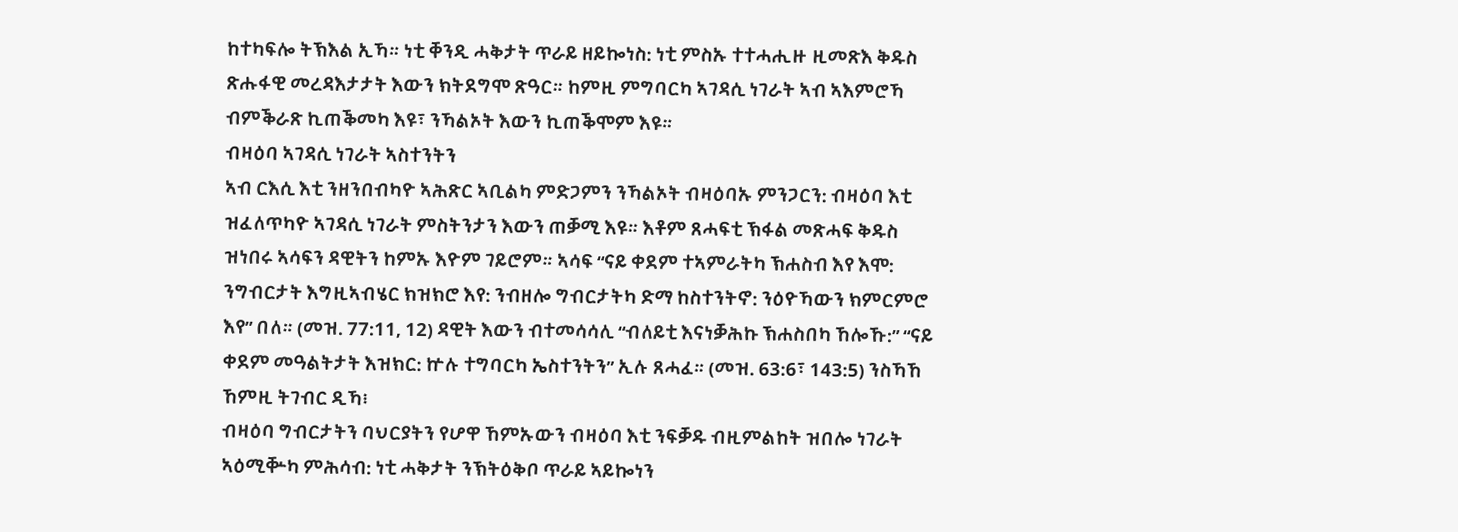ከተካፍሎ ትኽእል ኢኻ። ነቲ ቐንዲ ሓቅታት ጥራይ ዘይኰነስ: ነቲ ምስኡ ተተሓሒዙ ዚመጽእ ቅዱስ ጽሑፋዊ መረዳእታታት እውን ክትደግሞ ጽዓር። ከምዚ ምግባርካ ኣገዳሲ ነገራት ኣብ ኣእምሮኻ ብምቕራጽ ኪጠቕመካ እዩ፣ ንኻልኦት እውን ኪጠቕሞም እዩ።
ብዛዕባ ኣገዳሲ ነገራት ኣስተንትን
ኣብ ርእሲ እቲ ንዘንበብካዮ ኣሕጽር ኣቢልካ ምድጋምን ንኻልኦት ብዛዕባኡ ምንጋርን: ብዛዕባ እቲ ዝፈለጥካዮ ኣገዳሲ ነገራት ምስትንታን እውን ጠቓሚ እዩ። እቶም ጸሓፍቲ ኽፋል መጽሓፍ ቅዱስ ዝነበሩ ኣሳፍን ዳዊትን ከምኡ እዮም ገይሮም። ኣሳፍ “ናይ ቀደም ተኣምራትካ ኽሐስብ እየ እሞ: ንግብርታት እግዚኣብሄር ክዝክሮ እየ: ንብዘሎ ግብርታትካ ድማ ከስተንትኖ: ንዕዮኻውን ክምርምሮ እየ” በለ። (መዝ. 77:11, 12) ዳዊት እውን ብተመሳሳሊ “ብለይቲ እናነቓሕኩ ኽሐስበካ ኸሎኹ:” “ናይ ቀደም መዓልትታት እዝክር: ኵሉ ተግባርካ ኤስተንትን” ኢሉ ጸሓፈ። (መዝ. 63:6፣ 143:5) ንስኻኸ ኸምዚ ትገብር ዲኻ፧
ብዛዕባ ግብርታትን ባህርያትን የሆዋ ኸምኡውን ብዛዕባ እቲ ንፍቓዱ ብዚምልከት ዝበሎ ነገራት ኣዕሚቝካ ምሕሳብ: ነቲ ሓቅታት ንኽትዕቅቦ ጥራይ ኣይኰነን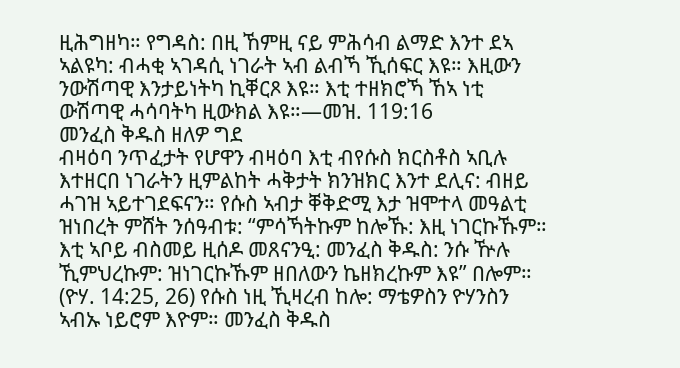ዚሕግዘካ። የግዳስ: በዚ ኸምዚ ናይ ምሕሳብ ልማድ እንተ ደኣ ኣልዩካ: ብሓቂ ኣገዳሲ ነገራት ኣብ ልብኻ ኺሰፍር እዩ። እዚውን ንውሽጣዊ እንታይነትካ ኪቐርጾ እዩ። እቲ ተዘክሮኻ ኸኣ ነቲ ውሽጣዊ ሓሳባትካ ዚውክል እዩ።—መዝ. 119:16
መንፈስ ቅዱስ ዘለዎ ግደ
ብዛዕባ ንጥፈታት የሆዋን ብዛዕባ እቲ ብየሱስ ክርስቶስ ኣቢሉ እተዘርበ ነገራትን ዚምልከት ሓቅታት ክንዝክር እንተ ደሊና: ብዘይ ሓገዝ ኣይተገደፍናን። የሱስ ኣብታ ቐቅድሚ እታ ዝሞተላ መዓልቲ ዝነበረት ምሸት ንሰዓብቱ: “ምሳኻትኩም ከሎኹ: እዚ ነገርኩኹም። እቲ ኣቦይ ብስመይ ዚሰዶ መጸናንዒ: መንፈስ ቅዱስ: ንሱ ዅሉ ኺምህረኩም: ዝነገርኩኹም ዘበለውን ኬዘክረኩም እዩ” በሎም። (ዮሃ. 14:25, 26) የሱስ ነዚ ኺዛረብ ከሎ: ማቴዎስን ዮሃንስን ኣብኡ ነይሮም እዮም። መንፈስ ቅዱስ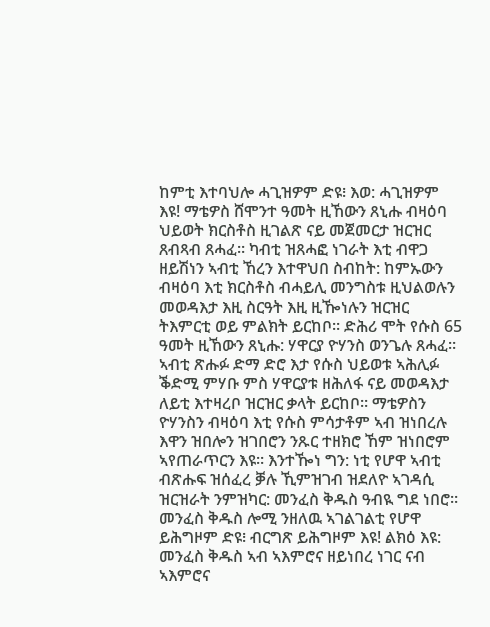ከምቲ እተባህሎ ሓጊዝዎም ድዩ፧ እወ: ሓጊዝዎም እዩ! ማቴዎስ ሸሞንተ ዓመት ዚኸውን ጸኒሑ ብዛዕባ ህይወት ክርስቶስ ዚገልጽ ናይ መጀመርታ ዝርዝር ጸብጻብ ጸሓፈ። ካብቲ ዝጸሓፎ ነገራት እቲ ብዋጋ ዘይሽነን ኣብቲ ኸረን እተዋህበ ስብከት: ከምኡውን ብዛዕባ እቲ ክርስቶስ ብሓይሊ መንግስቱ ዚህልወሉን መወዳእታ እዚ ስርዓት እዚ ዚዀነሉን ዝርዝር ትእምርቲ ወይ ምልክት ይርከቦ። ድሕሪ ሞት የሱስ 65 ዓመት ዚኸውን ጸኒሑ: ሃዋርያ ዮሃንስ ወንጌሉ ጸሓፈ። ኣብቲ ጽሑፉ ድማ ድሮ እታ የሱስ ህይወቱ ኣሕሊፉ ቕድሚ ምሃቡ ምስ ሃዋርያቱ ዘሕለፋ ናይ መወዳእታ ለይቲ እተዛረቦ ዝርዝር ቃላት ይርከቦ። ማቴዎስን ዮሃንስን ብዛዕባ እቲ የሱስ ምሳታቶም ኣብ ዝነበረሉ እዋን ዝበሎን ዝገበሮን ንጹር ተዘክሮ ኸም ዝነበሮም ኣየጠራጥርን እዩ። እንተዀነ ግን: ነቲ የሆዋ ኣብቲ ብጽሑፍ ዝሰፈረ ቓሉ ኺምዝገብ ዝደለዮ ኣገዳሲ ዝርዝራት ንምዝካር: መንፈስ ቅዱስ ዓብዪ ግደ ነበሮ።
መንፈስ ቅዱስ ሎሚ ንዘለዉ ኣገልገልቲ የሆዋ ይሕግዞም ድዩ፧ ብርግጽ ይሕግዞም እዩ! ልክዕ እዩ: መንፈስ ቅዱስ ኣብ ኣእምሮና ዘይነበረ ነገር ናብ ኣእምሮና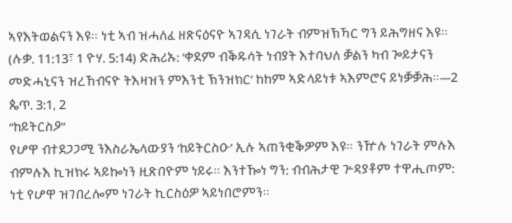ኣየእትወልናን እዩ። ነቲ ኣብ ዝሓለፈ ዘጽናዕናዮ ኣገዳሲ ነገራት ብምዝኽኻር ግን ይሕግዘና እዩ። (ሉቃ. 11:13፣ 1 ዮሃ. 5:14) ድሕሪኡ: ‘ቀደም ብቕዱሳት ነብያት እተባህለ ቓልን ካብ ጐይታናን መድሓኒናን ዝረኸብናዮ ትእዛዝን ምእንቲ ኽንዝክር’ ከከም ኣድላይነቱ ኣእምሮና ይነቓቓሕ።—2 ጴጥ. 3:1, 2
“ከይትርስዖ”
የሆዋ ብተደጋጋሚ ንእስራኤላውያን ‘ከይትርስዑ’ ኢሉ ኣጠንቂቕዎም እዩ። ንዅሉ ነገራት ምሉእ ብምሉእ ኪዝክሩ ኣይኰነን ዚጽበዮም ነይሩ። እንተዀነ ግን: ብብሕታዊ ጕዳያቶም ተዋሒጦም: ነቲ የሆዋ ዝገበረሎም ነገራት ኪርስዕዎ ኣይነበሮምን።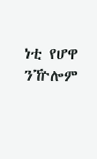ነቲ የሆዋ ንዅሎም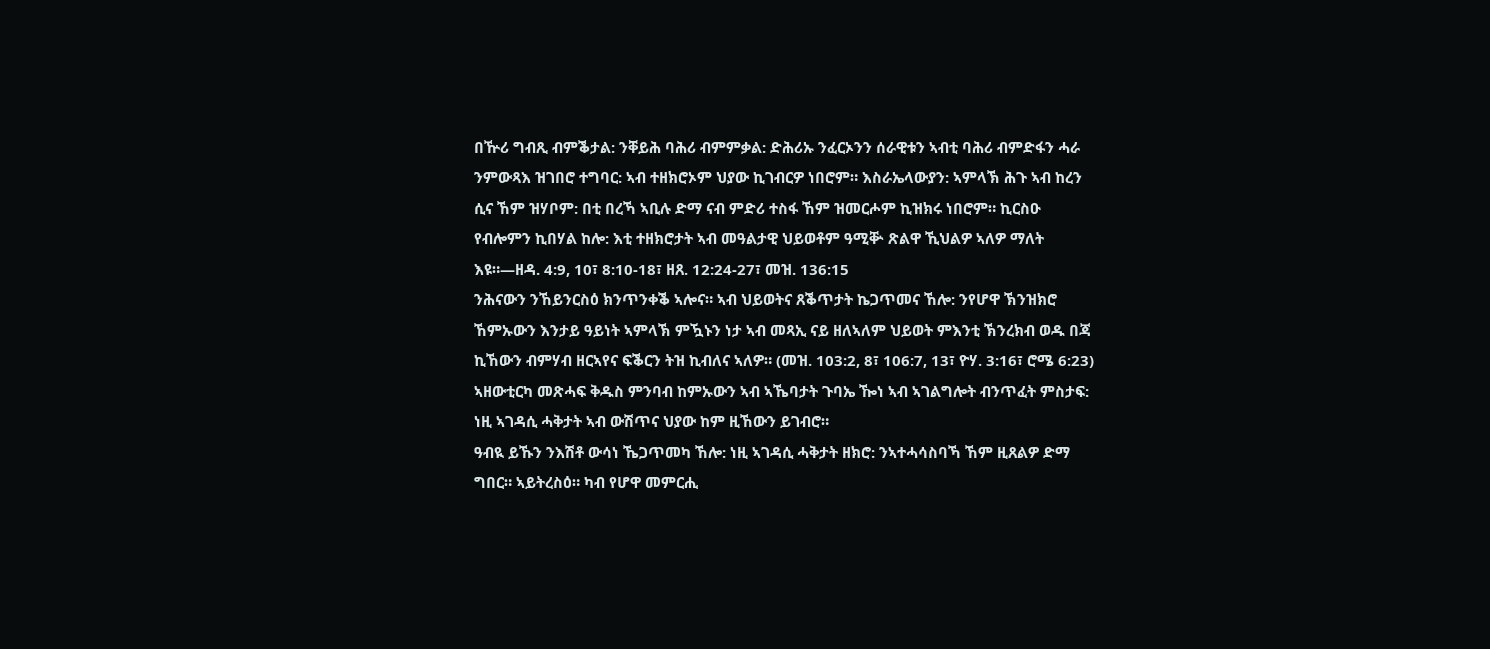በዅሪ ግብጺ ብምቕታል: ንቐይሕ ባሕሪ ብምምቃል: ድሕሪኡ ንፈርኦንን ሰራዊቱን ኣብቲ ባሕሪ ብምድፋን ሓራ ንምውጻእ ዝገበሮ ተግባር: ኣብ ተዘክሮኦም ህያው ኪገብርዎ ነበሮም። እስራኤላውያን: ኣምላኽ ሕጉ ኣብ ከረን ሲና ኸም ዝሃቦም: በቲ በረኻ ኣቢሉ ድማ ናብ ምድሪ ተስፋ ኸም ዝመርሖም ኪዝክሩ ነበሮም። ኪርስዑ የብሎምን ኪበሃል ከሎ: እቲ ተዘክሮታት ኣብ መዓልታዊ ህይወቶም ዓሚቝ ጽልዋ ኺህልዎ ኣለዎ ማለት እዩ።—ዘዳ. 4:9, 10፣ 8:10-18፣ ዘጸ. 12:24-27፣ መዝ. 136:15
ንሕናውን ንኸይንርስዕ ክንጥንቀቕ ኣሎና። ኣብ ህይወትና ጸቕጥታት ኬጋጥመና ኸሎ: ንየሆዋ ኽንዝክሮ ኸምኡውን እንታይ ዓይነት ኣምላኽ ምዃኑን ነታ ኣብ መጻኢ ናይ ዘለኣለም ህይወት ምእንቲ ኽንረክብ ወዱ በጃ ኪኸውን ብምሃብ ዘርኣየና ፍቕርን ትዝ ኪብለና ኣለዎ። (መዝ. 103:2, 8፣ 106:7, 13፣ ዮሃ. 3:16፣ ሮሜ 6:23) ኣዘውቲርካ መጽሓፍ ቅዱስ ምንባብ ከምኡውን ኣብ ኣኼባታት ጉባኤ ዀነ ኣብ ኣገልግሎት ብንጥፈት ምስታፍ: ነዚ ኣገዳሲ ሓቅታት ኣብ ውሽጥና ህያው ከም ዚኸውን ይገብሮ።
ዓብዪ ይኹን ንእሽቶ ውሳነ ኼጋጥመካ ኸሎ: ነዚ ኣገዳሲ ሓቅታት ዘክሮ: ንኣተሓሳስባኻ ኸም ዚጸልዎ ድማ ግበር። ኣይትረስዕ። ካብ የሆዋ መምርሒ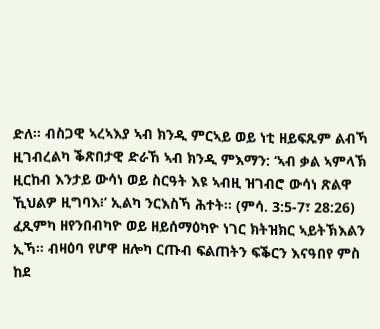ድለ። ብስጋዊ ኣረኣእያ ኣብ ክንዲ ምርኣይ ወይ ነቲ ዘይፍጹም ልብኻ ዚገብረልካ ቕጽበታዊ ድራኸ ኣብ ክንዲ ምእማን: ‘ኣብ ቃል ኣምላኽ ዚርከብ እንታይ ውሳነ ወይ ስርዓት እዩ ኣብዚ ዝገብሮ ውሳነ ጽልዋ ኺህልዎ ዚግባእ፧’ ኢልካ ንርእስኻ ሕተት። (ምሳ. 3:5-7፣ 28:26) ፈጺምካ ዘየንበብካዮ ወይ ዘይሰማዕካዮ ነገር ክትዝክር ኣይትኽእልን ኢኻ። ብዛዕባ የሆዋ ዘሎካ ርጡብ ፍልጠትን ፍቕርን እናዓበየ ምስ ከደ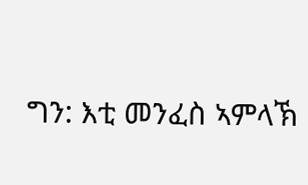ግን: እቲ መንፈስ ኣምላኽ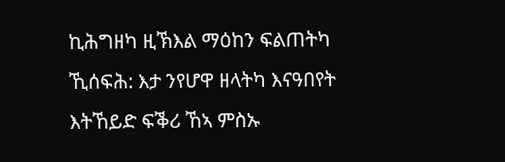ኪሕግዘካ ዚኽእል ማዕከን ፍልጠትካ ኺሰፍሕ: እታ ንየሆዋ ዘላትካ እናዓበየት እትኸይድ ፍቕሪ ኸኣ ምስኡ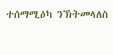ተሰማሚዕካ ንኽትመላለስ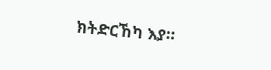ክትድርኸካ እያ።